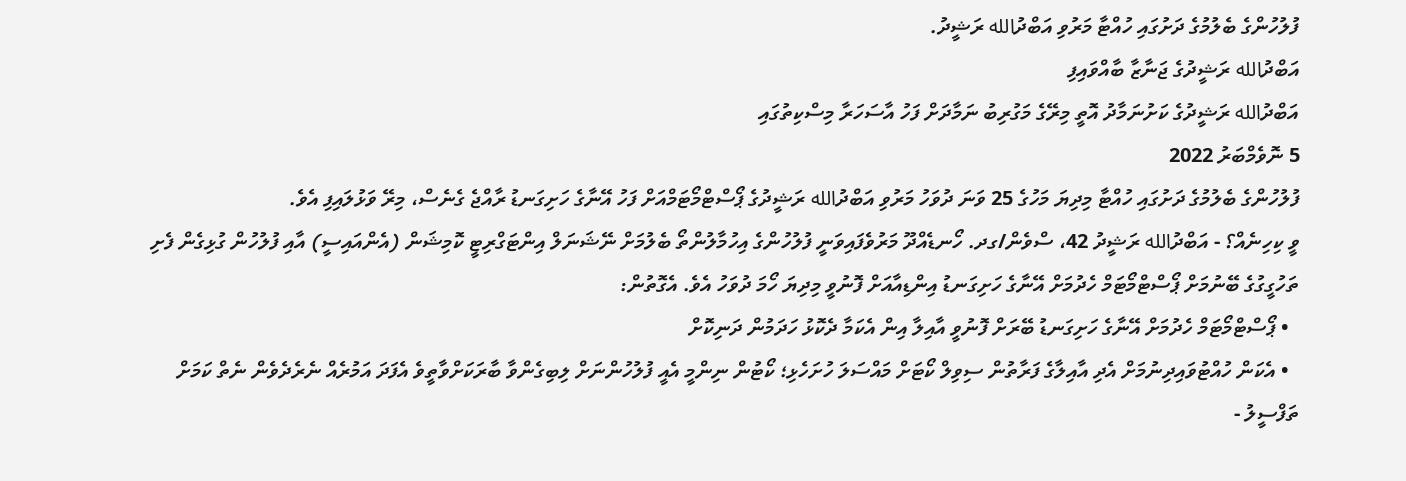ފުލުހުންގެ ބެލުމުގެ ދަށުގައި ހުއްޓާ މަރުވި އަބްދުالله ރަޝީދު.
އަބްދުالله ރަޝީދުގެ ޖަނާޒާ ބާއްވައިފި
އަބްދުالله ރަޝީދުގެ ކަށުނަމާދު އޮތީ މިރޭގެ މަގުރިބު ނަމާދަށް ފަހު އާސަހަރާ މިސްކިތުގައި
5 ނޮވެމްބަރު 2022
ފުލުހުންގެ ބެލުމުގެ ދަށުގައި ހުއްޓާ މިދިޔަ މަހުގެ 25 ވަނަ ދުވަހު މަރުވި އަބްދުالله ރަޝީދުގެ ޕޯސްޓްމޯޓަމްއަށް ފަހު އޭނާގެ ހަށިގަނޑު ރާއްޖެ ގެނެސް، މިރޭ ވަޅުލައިފި އެވެ.
ވީ ކިހިނެއް؟ - އަބްދުالله ރަޝީދު 42، ސްވެން/ގދ. ހޯނޑެއްދޫ މަރުވެފައިވަނީ ފުލުހުންގެ އިހުމާލުންތޯ ބެލުމަށް ނޭޝަނަލް އިންޓަގްރިޓީ ކޮމިޝަން (އެންއައިސީ) އާއި ފުލުހުން ގުޅިގެން ފެށި ތަހުގީގުގެ ބޭނުމަށް ޕޯސްޓްމޯޓަމް ހެދުމަށް އޭނާގެ ހަށިގަނޑު އިންޑިއާއަށް ފޮނުވީ މިދިޔަ ހޯމަ ދުވަހު އެވެ. އެގޮތުން:
  • ޕޯސްޓްމޯޓަމް ހެދުމަށް އޭނާގެ ހަށިގަނޑު ބޭރަށް ފޮނުވީ އާއިލާ އިން އެކަމާ ދެކޮޅު ހަދަމުން ދަނިކޮށް
  • އެކަން ހުއްޓުވައިދިނުމަށް އެދި އާއިލާގެ ފަރާތުން ސިވިލް ކޯޓަށް މައްސަލަ ހުށަހެޅި؛ ކޯޓުން ނިންމީ އެއީ ފުލުހުންނަށް ލިބިގެންވާ ބާރަކަށްވާތީވެ އެފަދަ އަމުރެއް ނެރެދެވެން ނެތް ކަމަށް
ތަފްސީލު -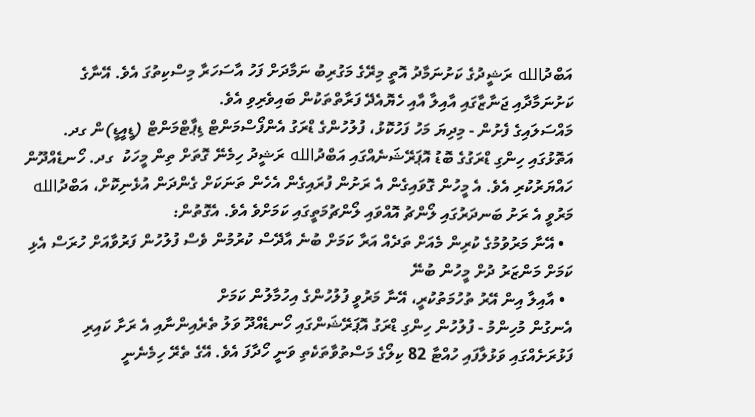އަބްދުالله ރަޝީދުގެ ކަށުނަމާދު އޮތީ މިރޭގެ މަގުރިބު ނަމާދަށް ފަހު އާސަހަރާ މިސްކިތުގަ އެވެ. އޭނާގެ ކަށުނަމާދާއި ޖަނާޒާގައި އާއިލާ އާއި ހެޔޮއެދޭ ފަރާތްތަކުން ބައިވެރިވި އެވެ.
މައްސަލައިގެ ފެށުން - މިދިޔަ މަހު ފަހުކޮޅު، ފުލުހުންގެ ޑްރަގު އެންފޯސްމަންޓް ޑިޕާޓްމަންޓް (ޑީއީޑީ)ން ގދ. އަތޮޅުގައި ހިންގި ޑްރަގުގެ ބޮޑު އޮޕަރޭޝަނެއްގައި އަބްދުالله ރަޝީދު ހިމެނޭ ގޮތަށް ތިން މީހަކު  ގދ. ހޯނޑެއްދޫން ހައްޔަރުކުރި އެވެ. އެ މީހުން ގޮވައިގެން އެ ރަށުން ފުރައިގެން އެހެން ތަނަކަށް ގެންދަން އުޅެނިކޮށް، އަބްދުالله މަރުވީ އެ ރަށު ބަނދަރުގައި ލޯންޗު އޮއްވައި ލޯންޗުމަތީގައި ކަމަށްވެ އެވެ. އެގޮތުން:
  • އޭނާ މަރުވުމުގެ ކުރިން މެއަށް ތަދެއް އަރާ ކަމަށް ބުނެ އާދޭސް ކުރުމުން ވެސް ފުލުހުން ފަރުވާއަށް ހުރަސް އެޅި ކަމަށް މަންޒަރު ދުށް މީހުން ބުނޭ
  • އާއިލާ އިން އޭރު ތުހުމަތުކުރީ، އޭނާ މަރުވީ ފުލުހުންގެ އިހުމާލުން ކަމަށް
އެނގުން މުހިންމު - ފުލުހުން ހިންގި ޑްރަގު އޮޕަރޭޝަންގައި ހޯނޑެއްދޫ ވަލު ތެރެއިންނާއި އެ ރަށާ ކައިރި ފަޅުރަށެއްގައި ވަޅުލާފައި ހުއްޓާ 82 ކިލޯގެ މަސްތުވާތަކެތި ވަނީ ހޯދާފަ އެވެ. އޭގެ ތެރޭ ހިމެނެނީ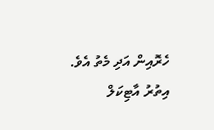ހެރޮއިން އަދި މެތު އެވެ.
އިތުރު އާޓިކަލް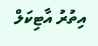އިތުރު އާޓިކަލް